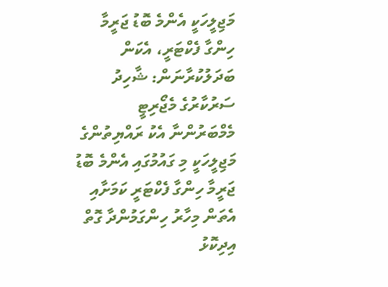މަޖިލީހަކީ އެންމެ ބޮޑު ޖަރީމާ ހިންގާ ފެކްޓަރީ، އެކަން ބަދަލުކުރާނަން: ޝާހިދު
ސަރުކާރުގެ މެޖޯރިޓީ މެމްބަރުންނާ އެކު ރައްޔިތުންގެ މަޖިލީހަކީ މި ގައުމުގައި އެންމެ ބޮޑު ޖަރީމާ ހިންގާ ފެކްޓަރީ ކަމަށާއި އެތަން މިހާރު ހިންގަމުންދާ ގޮތް އިދިކޮޅު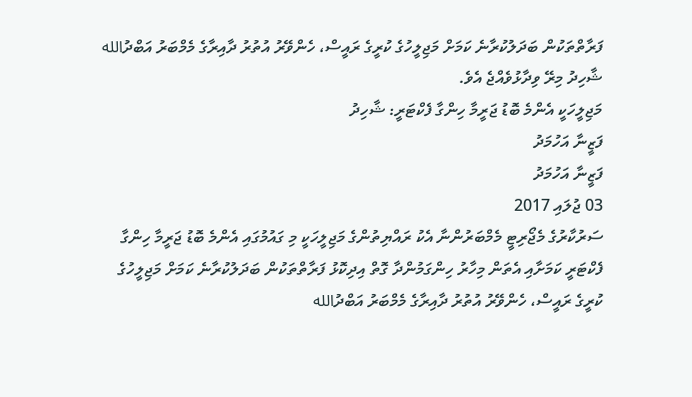ފަރާތްތަކުން ބަދަލުކުރާނެ ކަމަށް މަޖިލީހުގެ ކުރީގެ ރައީސް، ހެންވޭރު އުތުރު ދާއިރާގެ މެމްބަރު އަބްދުالله ޝާހިދު މިރޭ ވިދާޅުވެއްޖެ އެވެ.
މަޖިލީހަކީ އެންމެ ބޮޑު ޖަރީމާ ހިންގާ ފެކްޓަރީ: ޝާހިދު
ފަޒީނާ އަހުމަދު
ފަޒީނާ އަހުމަދު
03 ޖުލައި 2017
ސަރުކާރުގެ މެޖޯރިޓީ މެމްބަރުންނާ އެކު ރައްޔިތުންގެ މަޖިލީހަކީ މި ގައުމުގައި އެންމެ ބޮޑު ޖަރީމާ ހިންގާ ފެކްޓަރީ ކަމަށާއި އެތަން މިހާރު ހިންގަމުންދާ ގޮތް އިދިކޮޅު ފަރާތްތަކުން ބަދަލުކުރާނެ ކަމަށް މަޖިލީހުގެ ކުރީގެ ރައީސް، ހެންވޭރު އުތުރު ދާއިރާގެ މެމްބަރު އަބްދުالله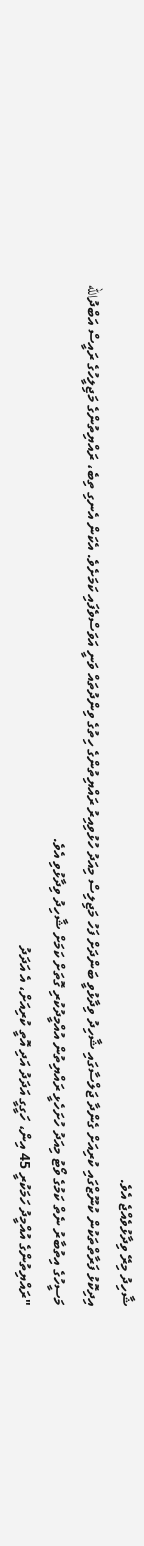ޝާހިދު މިރޭ ވިދާޅުވެއްޖެ އެވެ.
އިދިކޮޅު ފަރާތްތަކުން ކުނޫޒްގައި ކުރިއަށް ގެންދާ ޖަލްސާގައި ޝާހިދު ވިދާޅުވީ ބަންދަށް ފަހު މަޖިލިސް މިއަދު ހުޅުވިއިރު ރައްޔިތުންގެ ހިތުގެ ވިންދުތައް ވަނީ އަވަސްވެފައި ކަމަށެވެ. އެކަން އެނގި ތިބެ، ރައްޔިތުންގެ މަޖިލީހުގެ ރައީސް އަބްދުالله މަސީހުގެ އިތުބާރު ނެތް ކަމުގެ ވޯޓު މިއަދު ހުށަހެޅީ ރައްޔިތުން އުއްމީދުކުރި ގޮތަށް ކަމަށް ޝާހިދު ވިދާޅުވި އެވެ.
"ރައްޔިތުންގެ އުއްމީދު ހަމަކުރީ 45 އިން، ހަގީގީ އަދަދު އަދި އޮތީ ކުރިއަށް، އެ އަދަދު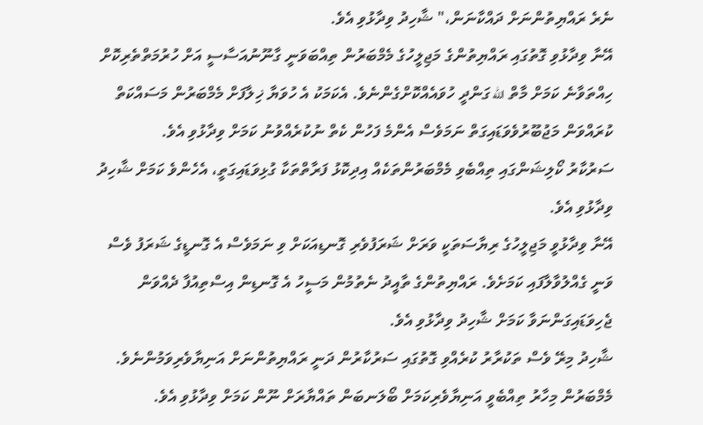ނެރެ ރައްޔިތުންނަށް ދައްކާނަން،" ޝާހިދު ވިދާޅުވި އެވެ.
އޭނާ ވިދާޅުވި ގޮތުގައި ރައްޔިތުންގެ މަޖިލީހުގެ މެމްބަރުން ތިއްބަވަނީ ގާނޫނުއަސާސީ އަށް ހުރުމަތްތެރިކޮށް ހިއްތަވާނެ ކަމަށް މާތް الله ގަންދީ ހުވައެއްކޮށްގެންނެވެ. އެކަމަކު އެ ހުވަޔާ ޚިލާފަށް މެމްބަރުން މަސައްކަތް ކުރައްވަން މަޖުބޫރުވެވަޑައިގަތް ނަމަވެސް އެންމެ ފަހުން ކެތް ނުކުރެއްވުނު ކަމަށް ވިދާޅުވި އެވެ.
ސަރުކާރު ކޯލިޝަންގައި ތިއްބެވި މެމްބަރުންތަކެއް އިދިކޮޅު ފަރާތްތަކާ ގުޅިވަޑައިގަތީ، އެހެންވެ ކަމަށް ޝާހިދު ވިދާޅުވި އެވެ.
އޭނާ ވިދާޅުވީ މަޖިލީހުގެ ރިޔާސަތަކީ ވަރަށް ޝަރަފުވެރި ގޮނޑިއަކަށް ވި ނަމަވެސް އެ ގޮނޑީގެ ޝަރަފު ވެސް ވަނީ ގެއްލުވާލާފައި ކަމަށެވެ. ރައްޔިތުންގެ ތާއީދު ނެތުމުން މަސީހު އެ ގޮނޑިން އިސްތިއުފާ ދެއްވަން ޖެހިވަޑައިގަންނަވާ ކަމަށް ޝާހިދު ވިދާޅުވި އެވެ.
ޝާހިދު މިރޭ ވެސް ތަކުރާރު ކުރެއްވި ގޮތުގައި ސަރުކާރުން ދަނީ ރައްޔިތުންނަށް އަނިޔާވެރިވަމުންނެވެ. މެމްބަރުން މިހާރު ތިއްބެވީ އަނިޔާވެރިކަމަށް ބޯލަނބަން ތައްޔާރަށް ނޫން ކަމަށް ވިދާޅުވި އެވެ.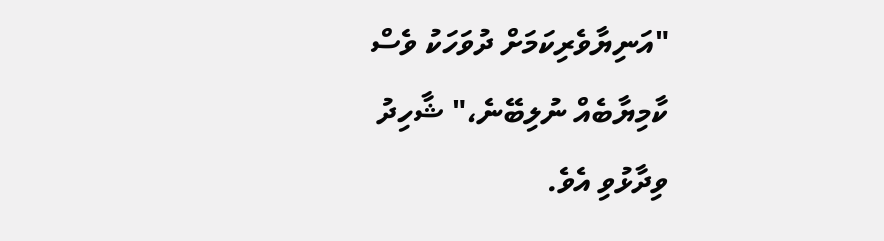"އަނިޔާވެރިކަމަށް ދުވަހަކު ވެސް ކާމިޔާބެއް ނުލިބޭނެ،" ޝާހިދު ވިދާޅުވި އެވެ.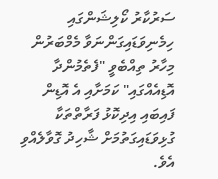ސަރުކާރު ކޯލިޝަންގައި ހިމެނިވަޑައިގަންނަވާ މެމްބަރުން މިހާރު ތިއްބެވީ "ފެތެމުންދާ އޮޑިއެއްގައި" ކަމަށާއި އެ އޮޑިން ފައިބައި އިދިކޮޅު ފަރާތްތަކާ ގުޅިވަޑައިގަތުމަށް ޝާހިދު ގޮވާލެއްވި އެވެ.